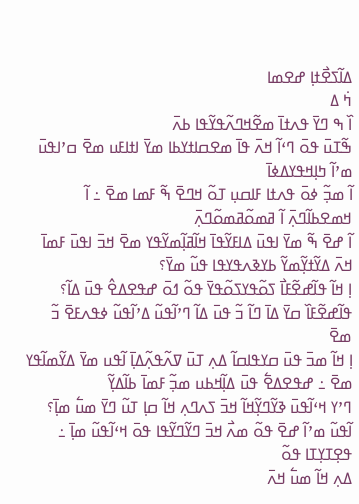ߡߊ߬ߖߐ߯ߙߊ߲ ߝߐߘߊ
ߤ߭ ߡ
ߊ߰ ߒ ߣߌ߫ ߟߍߙߊ߫ ߘߐ߬ߞߣߍ߬ߟߌ߬ߟߊ ߕߍ߫
ߒ߬ߠߎ߫ ߟߋ߫ ߣߵߊ߬ ߞߍ߫ ߟߊ߫ ߘߐߛߊߙߌߕߊ ߘߌ߫ ߊߙߊߓߎ ߘߐ߫ ߛߴߊߟߎ߫ ߘߴߊ߬ ߤߊ߲ߞߟߌߡߦߊ߫
ߊ߬ ߘߏ߲߬ ߦߋ߫ ߟߍߙߊ ߓߊߛߎ߲ ߠߋ߬ ߞߣߐ߫ ߒ߬ ߓߘߊ ߘߐ߫ ߸ ߊ߬ ߞߘߐߕߊ߬ߣߍ߲߫ ߊ߬ ߥߘߋ߬ߥߘߋ߬ߣߍ߲߫
ߊ߬ ߝߐ߫ ߒ߬ ߘߌ߫ ߊߟߎ߫ ߡߊߓߌ߬ߟߊ߫ ߞߊ߬ߥߊ߲߬ߘߌ߬ߟߌ ߘߐ߫ ߞߏ߫ ߊߟߎ߫ ߓߘߊ߫ ߞߍ߫ ߡߌ߬ߙߌ߲߬ߘߌ߬ ߕߌߢߍߟߌߟߊ ߟߎ߬ ߘߌ߫؟
ߊ߲ ߞߊ߬ ߟߊ߬ߝߐ߬ߓߊ߯ ߖߋ߬ߟߌߖߋ߬ߟߌ߫ ߟߋ߬ ߗߋ߫ ߝߟߐߡߐ߮ ߟߎ߫ ߡߊ߬؟
ߟߊ߬ߝߐ߬ߓߊ߰ ߛߌ߫ ߡߊ߫ ߣߊ߬ ߏ߬ ߟߎ߫ ߡߊ߬ ߣߴߊ߬ߟߎ߬ ߡߴߊ߬ߟߎ߬ ߦߟߍߓߐ߫ ߏ߬ ߘߐ߫
ߊ߲ ߞߊ߬ ߘߏ߫ ߟߎ߫ ߛߌߟߊߛߊ߬ ߡߍ߲ ߠߎ߫ ߜߍ߬ߟߍ߲߬ߡߊ߲߫ ߊ߬ߟߎ ߘߌ߫ ߡߌ߬ߘߊ߬ߟߌ ߘߐ߫ ߸ ߝߟߐߡߐ߱ ߟߎ߫ ߡߊ߲߬ߞߕߎ ߘߏ߲߬ ߓߘߊ߫ ߕߊ߬ߡߌ߲߬
ߣߴߌ ߞߵߊ߬ߟߎ߫ ߢߌ߬ߣߌ߲߬ߞߊ߬ ߞߏ߫ ߖߍߣߍ߲ ߞߊ߬ ߛߊ߲ ߠߎ߬ ߣߌ߫ ߘߎ߱ ߘߊ߲߫؟ ߊ߬ߟߎ߬ ߘߴߊ߬ ߝߐ߫ ߟߋ߬ ߘߍ߯ ߞߏ߫ ߣߌ߬ߣߌ߬ߟߊ ߟߋ߫ ߞߵߊ߬ߟߎ߬ ߘߊ߲߫ ߸ ߟߐ߲ߠߌ߲ߠߊ ߟߋ߬
ߡߍ߲ ߞߊ߬ ߘߎ߱ ߞߍ߫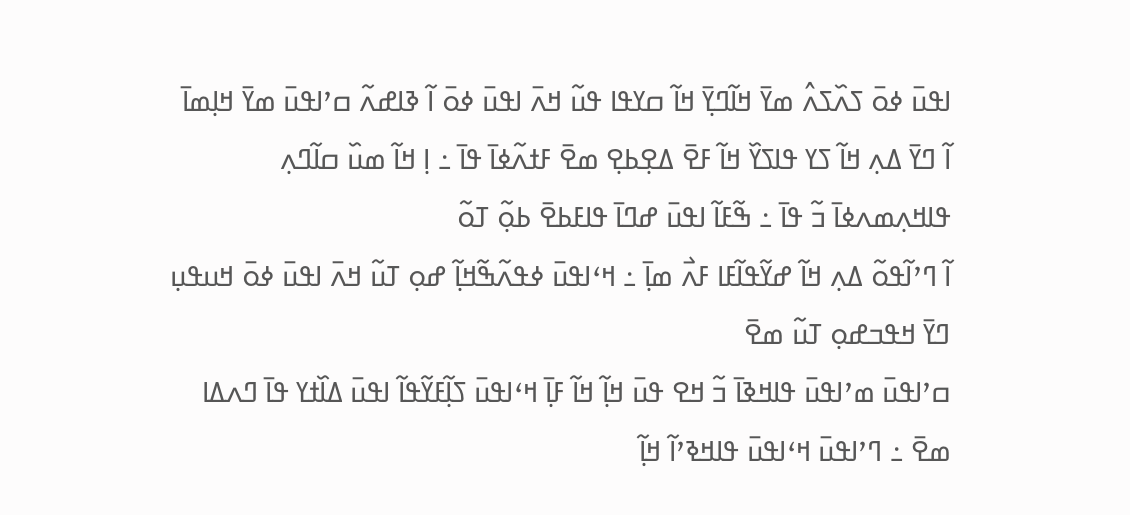ߊߟߎ߫ ߦߋ߫ ߖߍ߰ߖߍ߮ ߘߌ߫ ߞߊ߬ߣߌ߲߫ ߞߊ߬ ߛߌߟߊ ߟߎ߬ ߞߍ߫ ߊߟߎ߫ ߦߋ߫ ߊ߬ ߢߊߝߍ߬ ߛߴߊߟߎ߫ ߘߌ߫ ߞߊ߲ߘߊ߫
ߊ߬ ߣߌ߫ ߡߍ߲ ߞߊ߬ ߖߌ ߟߊߖߌ߰ ߞߊ߬ ߓߐ߫ ߡߐ߲ߕߐ߲ ߘߐ߫ ߓߙߍ߬ߦߊ߫ ߟߊ߫ ߸ ߊ߲ ߞߊ߬ ߘߎ߰ ߛߊ߬ߣߍ߲ ߟߊߞߍ߲ߘߍߦߊ߫ ߏ߬ ߟߊ߫ ߸ ߒ߬ߓߊ߬ ߊߟߎ߫ ߝߣߊ߫ ߟߊߓߕߐ߫ ߕߋ߲߬ ߠߋ߬
ߊ߬ ߣߴߊ߬ߟߋ߬ ߡߍ߲ ߞߊ߬ ߝߌ߬ߟߊ߬ߓߊ ߓߍ߯ ߘߊ߲߫ ߸ ߞߵߊߟߎ߫ ߦߟߍ߬ߒ߬ߞߊ߲߬ ߝߋ߲ ߠߎ߬ ߞߍ߫ ߊߟߎ߫ ߦߋ߫ ߞߎߟߎ߲ ߣߌ߫ ߞߟߏߝߋ߲ ߠߎ߬ ߘߐ߫
ߛߴߊߟߎ߫ ߘߴߊߟߎ߫ ߟߊߞߢߊ߫ ߏ߬ ߞߐ ߟߎ߫ ߞߊ߲߬ ߞߊ߬ ߓߊ߲߫ ߞߵߊߟߎ߫ ߖߊ߲߬ߓߌ߬ߟߊ߬ ߊߟߎ߫ ߡߊ߰ߙߌ ߟߊ߫ ߣߍߡߊ ߘߐ߫ ߸ ߣߴߊߟߎ߫ ߞߵߊߟߎ߫ ߟߊߞߢߴߊ߬ ߞߊ߲߬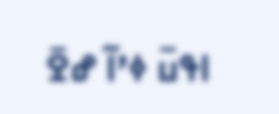ߊߟߎ߫ ߦߴߊ߬ ߝߐ߫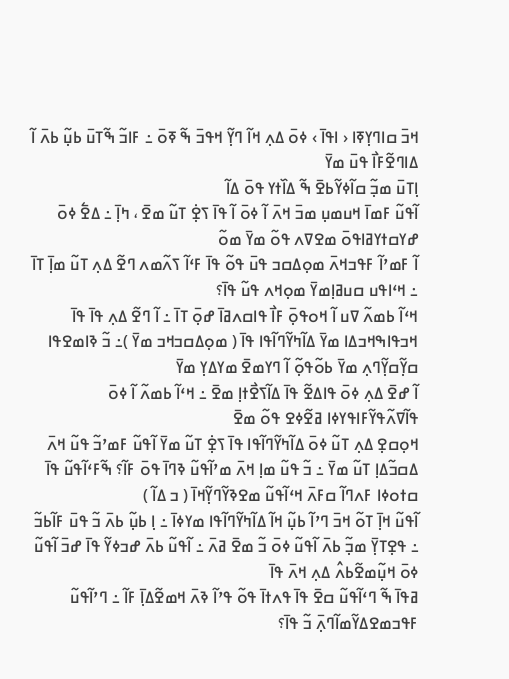ߞߏ߫ ߛߊߣߌ߲ߧߊ ‹ ߊߟߊ߫ › ߦߋ߫ ߡߍ߲ ߞߊ߬ ߣߌ߲߬ ߞߟߏ߫ ߒ߬ ߧߋ߫ ߸ ߓߊߏ߬ ߒ߬ߠߎ߫ ߕߎ߲߬ ߕߍ߫ ߊ߬ ߡߊߣߐ߬ߓߊ߯ ߟߎ߫ ߘߌ߫
ߊ߲ߠߎ߫ ߘߏ߲߬ ߛߊ߬ߦߌ߬ߕߐ߫ ߒ߬ ߡߊ߰ߙߌ ߟߋ߫ ߡߊ߬
ߊ߬ߟߎ߬ ߓߘߊ߫ ߞߎߘߎ߲ ߘߏ߫ ߞߍ߫ ߊ߬ ߦߋ߫ ߊ߬ ߟߊ߫ ߖߐ߲߭ ߠߎ߬ ߘߐ߫ ، ߤߊ߲߫ ߸ ߡߐ߱ ߦߋ߫ ߝߌߛߙߌߥߊߟߋ߫ ߘߐߜߍ ߟߋ߬ ߘߌ߫ ߘߋ߬
ߊ߬ ߓߘߴߊ߬ ߓߟߏߞߍ߫ ߘߋ߲ߡߛߏ ߟߎ߫ ߟߋ߬ ߟߊ߫ ߓߵߊ߬ ߖߍ߬ߘߍ ߣߐ߬ ߡߍ߲ ߠߎ߬ ߘߊ߲߫ ߠߊ߫ ߸ ߞߵߊߟߎ ߛߎߥߊ߲ߘߌ߫ ߘߋ߲ߞߍ ߟߎ߬ ߟߊ߫؟
ߞߵߊ߬ ߕߘߍ߬ ߜߎ ߊ߬ ߞߋߟߋ߲߫ ߓߊ߯ ߟߊߛߍߥߊ߫ ߝߋ߲߫ ߠߊ߫ ߸ ߊ߬ ߣߐ߬ ߡߍ߲ ߟߊ߫ ߟߊ߫ ߞߏߟߊߒߞߏߡߊ ߘߌ߫ ߡߊ߬ߤߌ߬ߣߊ߬ߟߊ ߟߊ߫ ( ߘߋ߲ߡߛߏߞߏ ߘߌ߫ )߸ ߏ߬ ߢߊߘߐߟߊ ߛߌ߲߬ߛߌ߲߬ߣߍ߲ ߘߌ߫ ߕߋ߬ߟߋ߲߬ ߊ߬ ߣߌߘߐ߫ ߘߌߡߌ߲ ߘߌ߫
ߊ߬ ߝߐ߫ ߡߍ߲ ߦߋ߫ ߟߊߡߐ߬ ߟߊ߫ ߡߊ߬ߖߐ߯ߙߊ߲ ߘߐ߫ ߸ ߞߵߊ߬ ߕߘߍ߬ ߊ߬ ߦߋ߫ ߟߊ߬ߜߍ߬ߟߌ߬ߓߊߟߌߦߊ ߥߐ߬ߦߐ ߟߋ߬ ߘߐ߫
ߞߋ߲ߛߐ߲ ߡߍ߲ ߠߎ߬ ߦߋ߫ ߡߊ߬ߤߌ߬ߣߊ߬ߟߊ ߟߊ߫ ߖߐ߲߭ ߠߎ߬ ߘߌ߫ ߊ߬ߟߎ߬ ߓߘߴߏ߬ ߟߎ߬ ߞߍ߫ ߡߛߏ߬ߡߊ߲ ߠߎ߬ ߘߌ߫ ߸ ߏ߬ ߟߎ߬ ߘߊ߲ ߞߍ߫ ߘߴߊ߬ߟߎ߬ ߢߣߊ߫ ߟߋ߫ ߓߊ߬؟ ߒ߬ߓߵߊ߬ߟߎ߬ ߟߊ߫ ߛߙߋߦߊ ߓߍߣߊ߬ ߛߓߍ߫ ߞߵߊ߬ߟߎ߬ ߘߐߢߌ߬ߣߌ߲߬ߞߊ߫ ( ߏ ߡߊ߬ )
ߊ߬ߟߎ߬ ߞߊ߲߫ ߠߋ߬ ߞߏ߫ ߣߴߊ߬ ߕߎ߲߬ ߞߊ߬ ߡߊ߬ߤߌ߬ߣߊ߬ߟߊ ߘߌߦߊ߫ ߸ ߊ߲ ߕߎ߲߬ ߕߍ߫ ߏ߬ ߟߎ߫ ߓߊ߬ߕߏ߬ ߸ ߟߐ߲ߠߌ߲߫ ߘߏ߲߬ ߕߍ߫ ߊ߬ߟߎ߬ ߦߋ߫ ߏ߬ ߘߐ߫ ߥߍ߫ ߸ ߊ߬ߟߎ߬ ߕߍ߫ ߝߏߦߌ߬ ߟߊ߫ ߝߏ߫ ߊ߬ߟߎ߬ ߦߋ߫ ߞߎ߲߬ߘߐ߬ߕߍ߮ ߡߍ߲ ߞߍ߫ ߟߊ߫
ߥߟߊ߫ ߒ߬ ߣߵߊ߬ߟߎ߬ ߛߐ߫ ߟߊ߫ ߟߍߙߊ߫ ߟߋ߬ ߟߴߊ߬ ߢߍ߫ ߞߘߐ߬ߡߊ߲߫ ߓߊ߬ ߸ ߣߴߊ߬ߟߎ߬ ߓߟߏߘߐߡߌ߬ߘߊ߬ߣߍ߲߫ ߏ߬ ߟߊ߫؟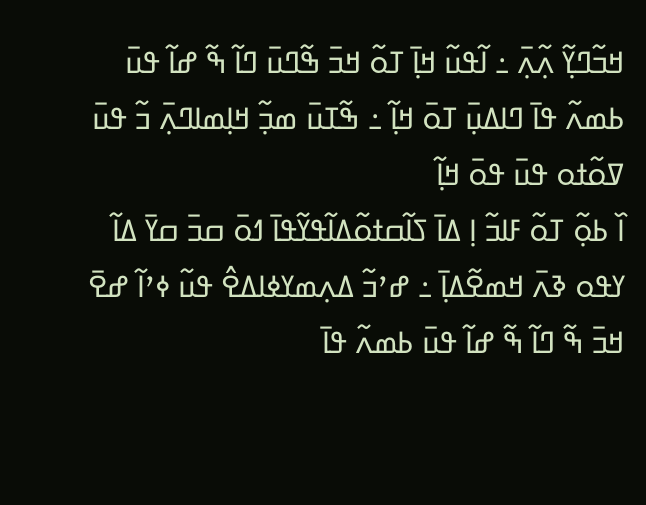ߞߏ߬ߣߌ߲߬ ߍ߲߬ߍ߲߫ ߸ ߊ߬ߟߎ߬ ߞߊ߲߫ ߠߋ߬ ߞߏ߫ ߒ߬ߣߎ߫ ߣߊ߬ ߒ߬ ߝߊ߬ ߟߎ߫ ߕߘߍ߬ ߟߊ߫ ߣߊߡߎ߲߫ ߠߋ߫ ߞߊ߲߬ ߸ ߒ߬ߠߎ߫ ߘߏ߲߬ ߞߊ߲ߘߊߣߍ߲߫ ߏ߬ ߟߎ߫ ߜߋ߬ߙߋ ߟߎ߫ ߟߋ߫ ߞߊ߲߬
ߊ߰ ߕߋ߲߬ ߠߋ߬ ߓߊߏ߬ ߊ߲ ߡߊ߫ ߖߊ߬ߛߙߋ߬ߡߊ߬ߟߌ߬ߟߊ߫ ߗߋ߫ ߛߏ߫ ߛߌ߫ ߡߊ߬ ߌߟߋ ߢߍ߫ ߞߘߐ߬ߡߊ߲߫ ߸ ߝߴߏ߬ ߡߍ߲ߘߌߦߊߡߐ߮ ߟߎ߬ ߦߴߊ߬ ߝߐ߫ ߞߏ߫ ߒ߬ ߣߊ߬ ߒ߬ ߝߊ߬ ߟߎ߫ ߕߘߍ߬ ߟߊ߫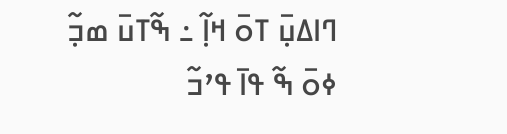ߣߊߡߎ߲߫ ߠߋ߫ ߞߊ߲߬ ߸ ߒ߬ߠߎ߫ ߘߏ߲߬ ߦߋ߫ ߒ߬ ߟߊ߫ ߟߴߏ߬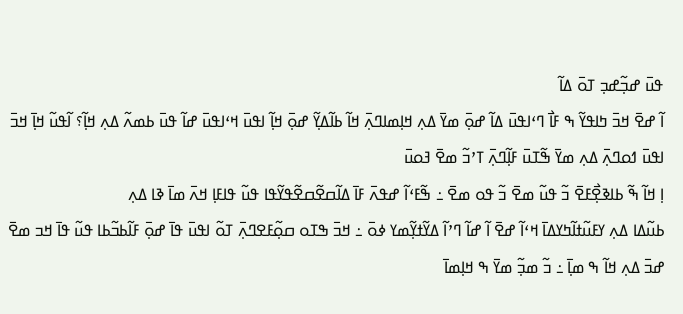ߟߎ߫ ߝߏ߲߬ߝߏ߲ ߠߋ߫ ߡߊ߬
ߊ߬ ߝߐ߫ ߞߏ߫ ߤߊߟߌ߬ ߒ ߓߊ߯ ߣߵߊߟߎ߫ ߡߊ߬ ߝߋ߲߫ ߘߌ߫ ߡߍ߲ ߞߊ߲ߘߊߣߍ߲߫ ߞߊ߬ ߕߊ߬ߡߌ߲߬ ߝߋ߲߫ ߞߊ߲߬ ߊߟߎ߫ ߞߵߊߟߎ߫ ߝߊ߬ ߟߎ߫ ߕߘߍ߬ ߡߍ߲ ߞߊ߲߬؟ ߊ߬ߟߎ߬ ߞߊ߲߫ ߞߏ߫ ߊߟߎ߫ ߗߋߣߍ߲߫ ߡߍ߲ ߘߌ߫ ߒ߬ߠߎ߫ ߓߊ߲߬ߣߍ߲߫ ߠߴߏ߬ ߘߐ߫ ߔߋߎ߫
ߊ߲ ߞߊ߬ ߒ߬ ߕߊߢߐ߲߯ߓߐ߫ ߏ߬ ߟߎ߬ ߘߐ߫ ߏ߬ ߟߋ ߘߐ߫ ߸ ߒ߬ߓߵߊ߬ ߝߟߍ߫ ߓߊ߫ ߡߊ߬ߛߐ߬ߛߐ߬ߟߌ߬ߟߊ ߟߎ߬ ߟߊߓߊ߲ ߞߍ߫ ߘߊ߫ ߢߊ ߡߍ߲
ߕߎ߬ߡߊ ߡߍ߲ ߌߓߎ߬ߙߊ߬ߤߌߡߊ߫ ߞߵߊ߬ ߝߐ߫ ߊ߬ ߝߊ߬ ߣߴߊ߬ ߡߌ߬ߙߌ߲߬ߘߌ ߦߋ߫ ߸ ߞߏ߫ ߒߠߋ ߛߋ߲߬ߓߐߣߍ߲߫ ߠߋ߬ ߊߟߎ߫ ߟߊ߫ ߝߋ߲߫ ߓߊ߬ߕߏ߬ߕߊ ߟߎ߬ ߟߊ߫ ߞߏ ߘߐ߫
ߝߏ߫ ߡߍ߲ ߞߊ߬ ߒ ߘߊ߲߫ ߸ ߏ߬ ߘߏ߲߬ ߘߌ߫ ߒ ߞߊ߲ߘߊ߫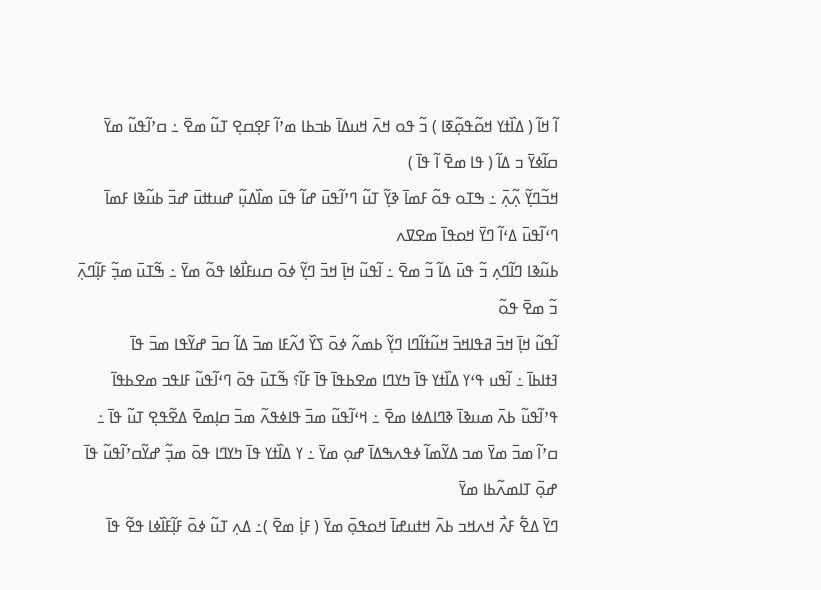ߊ߬ ߞߊ߬ ( ߡߊ߰ߙߌ ߞߋ߬ߟߋ߲߬ߧߊ ) ߏ߬ ߟߋ ߞߍ߫ ߞߎߡߊ߫ ߕߏߕߊ ߘߴߊ߬ ߓߐ߲ߛߐ߲ ߠߎ߬ ߘߐ߫ ߸ ߛߴߊ߬ߟߎ߬ ߘߌ߫ ߛߊ߬ߦߌ߫ ߏ ߡߊ߬ ( ߟߊ ߘߐ߫ ߊ߬ ߟߊ߫ )
ߞߏ߬ߣߌ߲߬ ߍ߲߬ߍ߲߫ ߸ ߒߠߋ ߟߋ߬ ߓߘߊ߫ ߢߌ߲߬ ߠߎ߬ ߣߴߊ߬ߟߎ߫ ߝߊ߬ ߟߎ߫ ߘߊ߰ߡߎ߲߬ ߝߎߚߎ߫ ߝߏ߫ ߕߎ߬ߢߊ ߓߘߊ߫ ߣߵߊ߬ߟߎ߫ ߡߵߊ߬ ߣߌ߫ ߞߋߟߊ߫ ߘߐߜߍ
ߕߎ߬ߢߊ ߣߊ߬ߣߍ߲ ߏ߬ ߟߎ߫ ߡߊ߬ ߏ߬ ߘߐ߫ ߸ ߊ߬ߟߎ߬ ߞߊ߲߫ ߞߏ߫ ߣߌ߲߬ ߦߋ߫ ߛߎߓߊ߯ߦߊ ߟߋ߬ ߘߌ߫ ߸ ߒ߬ߠߎ߫ ߘߏ߲߬ ߓߊ߲߬ߣߍ߲߫ ߏ߬ ߘߐ߫ ߟߋ߬
ߊ߬ߟߎ߬ ߞߊ߲߫ ߞߏ߫ ߥߟߊߞߏ߫ ߞߎ߬ߙߊ߬ߣߊ ߣߌ߲߬ ߕߘߍ߬ ߦߋ߫ ߖߌ߰ ߗߍ߬ߓߊ ߘߏ߫ ߡߊ߬ ߛߏ߫ ߝߌ߬ߟߊ ߘߏ߫ ߟߊ߫
ߔߙߊߕߊ߫ ߸ ߊ߬ߟߎ ߟߵߌ ߡߊ߰ߙߌ ߟߊ߫ ߤߌߣߊ ߘߐߕߟߊ߫ ߟߊ߫ ߓߊ߬؟ ߒ߬ߠߎ߫ ߟߋ߫ ߣߵߊ߬ߟߎ߬ ߓߊߟߏ ߘߐߕߟߊ߫ ߟߴߊ߬ߟߎ߬ ߕߍ߫ ߘߎߢߊ߫ ߢߣߊߡߦߊ ߘߐ߫ ߸ ߞߵߊ߬ߟߎ߬ ߘߏ߫ ߟߊߦߟߍ߬ ߘߏ߫ ߛߊ߲ߘߐ߫ ߡߐ߬ߟߐ߲ ߠߎ߬ ߟߊ߫ ߸ ߛߴߊ߬ ߘߏ߫ ߘߌ߫ ߘߏ ߡߌ߬ߘߊ߬ ߦߟߍߒߡߊ߫ ߝߋ߲ ߘߌ߫ ߸ ߌ ߡߊ߰ߙߌ ߟߊ߫ ߤߌߣߊ ߟߋ߫ ߘߏ߲߬ ߝߌ߬ߛߴߊ߬ߟߎ߬ ߟߊ߫ ߝߋ߲߫ ߠߊߘߍ߬ߕߊ ߘߌ߫
ߣߌ߫ ߡߐ߱ ߓߍ߯ ߞߍߞߏ ߕߍ߫ ߞߙߎߝߊ߫ ߞߋߟߋ߲߫ ߘߌ߫ ( ߓߊ߲߭ ߘߐ߫ )߸ ߡߍ߲ ߠߎ߬ ߦߋ߫ ߓߊ߲߬ߓߊ߰ߦߊ ߟߐ߬ ߟߊ߫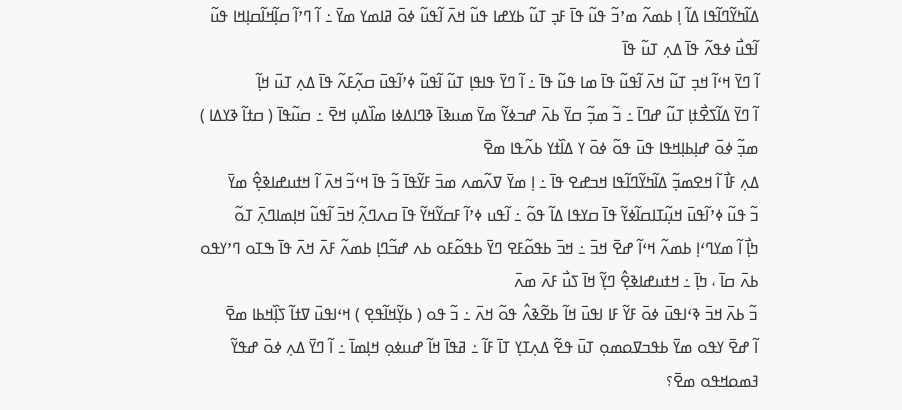ߡߊ߬ߤߌ߬ߣߊ߬ߟߊ ߡߊ߬ ߊ߲ ߕߘߍ߬ ߘߴߏ߬ ߟߎ߬ ߟߊ߫ ߓߏ߲ ߠߎ߬ ߕߌߝߊ ߟߎ߬ ߞߍ߫ ߊ߬ߟߎ߬ ߦߋ߫ ߥߊߘߌ ߘߌ߫ ߸ ߊ߬ ߣߴߊ߬ ߛߊ߲߬ߞߊ߬ߛߊ߲ߞߊ ߟߎ߬ ߊ߬ߟߎ߯ ߦߟߍ߬ ߟߊ߫ ߡߍ߲ ߠߎ߬ ߟߊ߫
ߊ߬ ߣߌ߫ ߞߵߊ߬ ߞߏ߲ ߠߎ߬ ߞߍ߫ ߊ߬ߟߎ߬ ߟߊ߫ ߘߊ ߟߎ߬ ߟߊ߫ ߸ ߊ߬ ߣߌ߫ ߟߊߟߊ߲ ߠߎ߬ ߊ߬ߟߎ߬ ߦߴߊ߬ߟߎ߫ ߛߍ߲߬ߓߍ߬ ߟߊ߫ ߡߍ߲ ߠߎ߫ ߞߊ߲߬
ߊ߬ ߣߌ߫ ߡߊ߬ߖߐ߯ߙߊ߲ ߠߎ߬ ߝߣߊ߫ ߸ ߏ߬ ߘߏ߲߬ ߛߌ߫ ߕߍ߫ ߝߏߦߌ߬ ߘߌ߫ ߘߎߢߊ߫ ߢߣߊߡߦߊ ߘߊ߰ߡߎ߲ ߞߐ߫ ߸ ߛߎ߬ߟߊ߫ ( ߛߙߊ߬ ߢߌߡߊ ) ߘߏ߲߬ ߦߋ߫ ߝߊ߲ߕߊ߲ߞߟߊ ߟߎ߫ ߟߋ߬ ߦߋ߫ ߌ ߡߊ߰ߙߌ ߕߍ߬ߟߊ ߘߐ߫
ߡߍ߲ ߓߊ߯ ߊ߬ ߞߐߘߏ߲߬ ߡߊ߬ߤߌ߬ߣߊ߬ߟߊ ߞߏߝߐ ߟߊ߫ ߸ ߊ߲ ߘߌ߫ ߜߍ߬ߘߍ ߘߏ߫ ߓߌ߬ߟߊ߫ ߏ߬ ߟߊ߫ ߞߵߏ߬ ߞߍ߫ ߊ߬ ߞߙߎߝߊߢߐ߲߮ ߘߌ߫
ߏ߬ ߟߎ߬ ߦߴߊ߬ߟߎ߫ ߞߎ߲߬ߠߊߛߊ߬ߦߌ߬ ߟߊ߫ ߛߌߟߊ ߡߊ߬ ߟߋ߬ ߸ ߊ߬ߟߎ ߦߴߊ߬ ߓߛߌ߬ߞߌ߬ ߟߊ߫ ߛߍߣߍ߲߬ ߞߏ߫ ߊ߬ߟߎ߬ ߞߊ߲ߘߊߣߍ߲߫ ߠߋ߬
ߤߊ߲߯ ߊ߬ ߘߌߣߵߊ߲ ߕߘߍ߬ ߞߵߊ߬ ߝߐ߫ ߞߏ߫ ߸ ߞߏ߫ ߕߟߋ߬ߓߐ ߣߌ߫ ߕߟߋ߬ߓߋ ߕߍ ߝߏ߬ߣߊ߲ ߕߘߍ߬ ߓߍ߫ ߞߍ߫ ߟߊ߫ ߒߠߋ ߣߴߌߟߋ ߕߍ߫ ߛߊ߫ ، ߤߊ߲߫ ߸ ߞߙߎߝߊߢߐ߲߮ ߣߌ߲߬ ߞߊ߫ ߖߎ߯ ߓߍ߫ ߘߍ߫
ߏ߬ ߕߍ߫ ߞߏ߫ ߢߵߊߟߎ߫ ߦߋ߫ ߓߌ߬ ߓߊ ߊߟߎ߫ ߞߊ߬ ߕߐ߬ߢߍ߮ ߟߋ߬ ߞߍ߫ ߸ ߏ߬ ߟߋ ( ߕߌ߲߬ߞߊ߬ߟߐ߲ ) ߞߵߊߟߎ߫ ߜߙߊ߬ ߖߊ߲߰ߞߕߊ ߘߐ߫
ߊ߬ ߝߐ߫ ߌߟߋ ߘߌ߫ ߕߟߏߜߋߘߋ߲ ߠߎ߫ ߟߐ߬ ߡߍ߲ߠߌ߲ ߠߊ߫ ߓߊ߬ ߸ ߥߟߊ߫ ߞߊ߬ ߝߎߦߋ߲ ߞߊ߲ߘߊ߫ ߸ ߊ߬ ߣߌ߫ ߡߍ߲ ߦߋ߫ ߝߟߌ߬ ߔߘߋߞߟߋ ߘߐ߫؟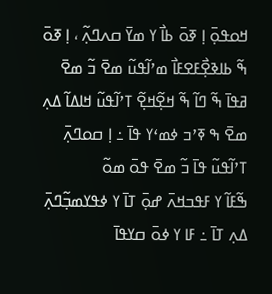ߞߋߟߋ߲߫ ߊ߲ ߧߋ߫ ߕߊ߯ ߌ ߘߌ߫ ߛߍߣߍ߲߬ ، ߊ߲ ߧߋ߫ ߒ߬ ߕߊߢߐ߲߯ߓߐߓߊ߯ ߘߴߊ߬ߟߎ߬ ߘߐ߫ ߏ߬ ߘߐ߫
ߥߟߊ߫ ߒ߬ ߣߊ߬ ߒ߬ ߞߐ߲߬ߞߐ߲߬ ߠߴߊ߬ߟߎ߬ ߞߊߡߊ߬ ߡߍ߲ ߘߐ߫ ߒ ߧߴߏ ߦߘߵߌ ߟߊ߫ ߸ ߊ߲ ߛߋߣߍ߲߫ ߠߴߊ߬ߟߎ߬ ߟߊ߫ ߏ߬ ߘߐ߫ ߟߋ߫ ߘߋ߬
ߒ߬ߓߊ߬ ߌ ߓߟߏߞߍ߫ ߝߋ߲߫ ߠߊ߫ ߌ ߦߟߌߘߏ߲߬ߣߍ߲߫ ߡߍ߲ ߠߊ߫ ߸ ߓߊ ߌ ߦߋ߫ ߛߌߟߊ߫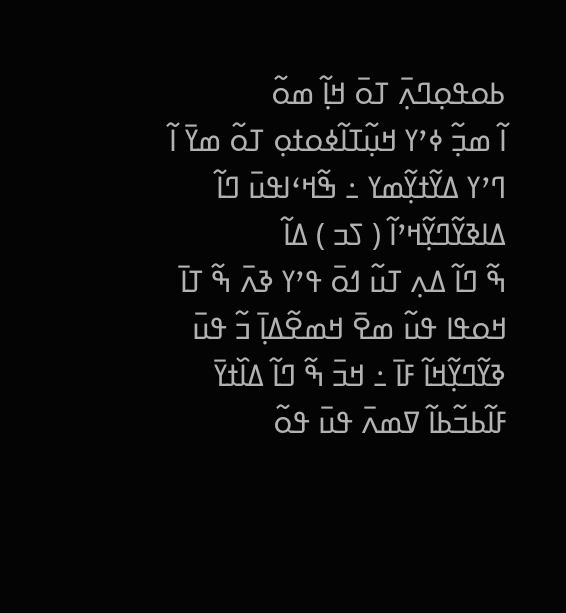ߕߋߟߋ߲ߣߍ߲߫ ߠߋ߫ ߞߊ߲߬ ߘߋ߬
ߊ߬ ߘߏ߲߬ ߦߴߌ ߞߎ߲߬ߠߊ߬ߦߋߙߋ߲ ߠߋ߬ ߘߌ߫ ߊ߬ ߣߴߌ ߡߌ߬ߙߌ߲߬ߘߌ ߸ ߒ߬ߞߵߊߟߎ߫ ߣߊ߬ ߡߊߢߌ߬ߣߌ߲߬ߞߴߊ߬ ( ߖߏ ) ߡߊ߬
ߒ߬ ߣߊ߬ ߡߍ߲ ߠߎ߬ ߗߋ߫ ߟߴߌ ߢߍ߫ ߒ߬ ߠߊ߫ ߞߋߟߊ ߟߎ߬ ߘߐ߫ ߞߘߐ߬ߡߊ߲߫ ߏ߬ ߟߎ߫ ߢߌ߬ߣߌ߲߬ߞߊ߬ ߓߊ߫ ߸ ߞߏ߫ ߒ߬ ߣߊ߬ ߡߊ߰ߙߌ߫ ߓߊ߬ߕߏ߬ߕߊ߬ ߜߘߍ߫ ߟߎ߫ ߟߋ߬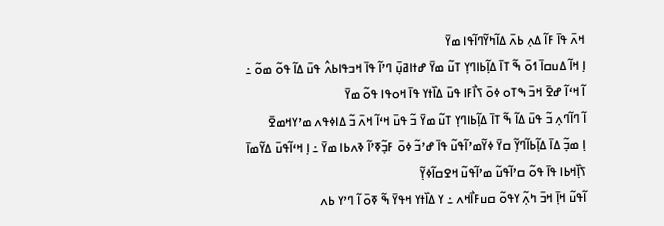ߞߍ߫ ߟߊ߫ ߓߊ߬ ߡߍ߲ ߕߍ߫ ߡߊ߬ߤߌ߬ߣߊ߬ߟߊ ߘߌ߫
ߊ߲ ߞߊ߬ ߡߎߛߊ߫ ߗߋ߫ ߒ߬ ߠߊ߫ ߡߊ߲߬ߕߊߣߌ߲ ߠߎ߬ ߘߌ߫ ߝߙߊߥߎ߲߫ ߣߴߊ߬ ߟߊ߫ ߞߏߟߊߕߍ߮ ߟߎ߫ ߡߊ߬ ߟߋ߬ ߘߋ߬ ߸ ߊ߬ ߞߵߊ߬ ߝߐ߫ ߞߏ߫ ߒߠߋ ߦߋ߫ ߖߊ߯ߓߊ ߟߎ߫ ߡߊ߰ߙߌ ߟߊ߫ ߞߋߟߊ ߟߋ߬ ߘߌ߫
ߊ߬ ߣߊ߬ߣߍ߲ ߏ߬ ߟߎ߫ ߡߊ߬ ߒ߬ ߠߊ߫ ߡߊ߲߬ߕߊߣߌ߲ ߠߎ߬ ߘߌ߫ ߏ߬ ߟߎ߫ ߞߵߊ߬ ߞߍ߫ ߏ߬ ߡߊߦߟߍ ߘߴߌߞߘߐ߫
ߊ߲ ߘߏ߲߬ ߡߊ߫ ߡߊ߲߬ߕߊ߬ߣߌ߲߬ ߛߌ߫ ߦߌ߬ߘߴߊ߬ߟߎ߬ ߟߊ߫ ߝߴߏ߬ ߦߋ߫ ߓߏ߲߬ߧߴߊ߬ ߢߍߕߊ ߘߌ߫ ߸ ߊ߲ ߞߵߊ߬ߟߎ߫ ߡߌ߬ߘߊ߫ ߖߊ߲߰ߞߕߊ ߟߊ߫ ߟߋ߬ ߛߴߊ߬ߟߎ߬ ߘߴߊ߬ߟߎ߬ ߞߐߛߊ߬ߦߌ߲߬
ߊ߬ߟߎ߬ ߞߊ߲߫ ߞߏ߫ ߤߍ߲߬ ߌߟߋ߬ ߛߎߓߊ߯ߞߍ ߸ ߌ ߡߊ߰ߙߌ ߞߟߌ߫ ߒ߬ ߧߋ߫ ߊ߬ ߣߴߌ ߕߍ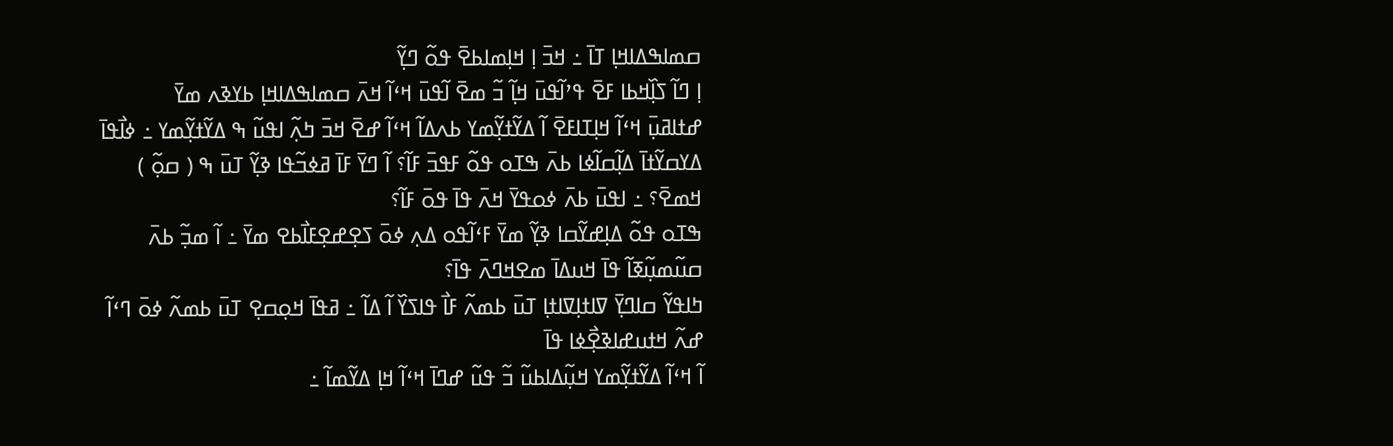ߛߘߊߒߡߊߞߊ߲ ߠߊ߫ ߸ ߞߏ߫ ߊ߲ ߞߊ߲ߘߊߕߐ߫ ߟߋ߬ ߣߌ߲߬
ߊ߲ ߣߊ߬ ߖߊ߲߰ߞߕߊ ߓߐ߫ ߟߴߊ߬ߟߎ߫ ߞߊ߲߬ ߏ߬ ߘߐ߫ ߊ߬ߟߎ߫ ߞߵߊ߬ ߞߍ߫ ߛߘߊߒߡߊߞߊ߲ ߕߌߢߍ ߘߌ߫
ߝߙߊߥߎ߲߫ ߞߵߊ߬ ߞߊ߲ߠߊߓߐ߫ ߊ߬ ߡߌ߬ߙߌ߲߬ߘߌ ߕߍߡߊ߬ ߞߵߊ߬ ߝߐ߫ ߞߏ߫ ߤߍ߲߬ ߊߟߎ߬ ߒ ߡߌ߬ߙߌ߲߬ߘߌ ߸ ߦߊ߯ߟߊ߫ ߡߌߛߌ߬ߙߊ߫ ߡߊ߲߬ߛߊ߬ߦߊ ߕߍ߫ ߒߠߋ ߟߋ߬ ߓߟߏ߫ ߓߊ߬؟ ߊ߬ ߣߌ߫ ߓߊ߫ ߥߦߏ߬ߟߊ ߢߌ߲߬ ߠߎ߫ ߒ ( ߛߋ߲߬ ) ߞߘߐ߫؟ ߸ ߊߟߎ߫ ߕߍ߫ ߦߋߟߌ߫ ߞߍ߫ ߟߊ߫ ߟߋ߫ ߓߊ߬؟
ߒߠߋ ߟߋ߬ ߡߊ߲ߝߌ߬ߛߊ ߢߌ߲߬ ߘߌ߫ ߓߵߊ߬ߟߋ ߡߍ߲ ߦߋ߫ ߖߐ߲ߝߐ߲ߓߊ߯ߕߐ ߘߌ߫ ߸ ߊ߬ ߘߏ߲߬ ߕߍ߫ ߛߎ߬ߘߎ߲߬ߧߊ߬ ߟߊ߫ ߞߎߡߊ߫ ߘߐߞߣߍ߫ ߟߊ߫؟
ߤߊߟߌ߬ ߛߊߣߌ߲߫ ߜߊߙߊ߲ߜߊߙߊ߲ ߠߎ߫ ߕߘߍ߬ ߓߊ߯ ߟߊߖߌ߰ ߊ߬ ߡߊ߬ ߸ ߥߟߊ߫ ߞߋ߲ߛߐ߲ ߠߎ߫ ߕߘߍ߬ ߦߋ߫ ߣߵߊ߬ ߝߍ߬ ߞߙߎߝߊߢߐ߲߯ߦߊ ߟߊ߫
ߊ߬ ߞߵߊ߬ ߡߌ߬ߙߌ߲߬ߘߌ ߞߎ߲߬ߡߊߕߎ߬ ߏ߬ ߟߎ߬ ߝߣߊ߫ ߞߵߊ߬ ߞߊ߲ ߡߌ߬ߘߊ߬ ߸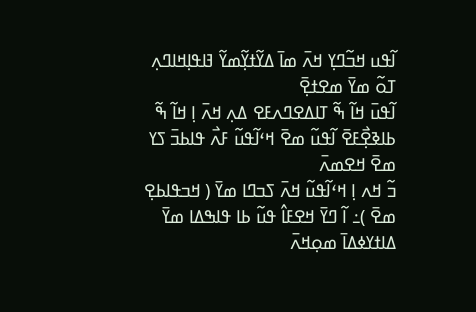ߊ߬ߟߎ ߞߏ߬ߣߌ߲ ߞߍ߫ ߘߊ߫ ߡߌ߬ߙߌ߲߬ߘߌ߬ ߔߊߟߊ߲ߞߊߣߍ߲ ߠߋ߬ ߘߌ߫ ߘߐߙߐ߲߫
ߊ߬ߟߎ߫ ߞߊ߬ ߒ߬ ߠߊߡߐߣߍߓߐ ߡߍ߲ ߞߍ߫ ߊ߲ ߞߊ߬ ߒ߬ ߕߊߢߐ߲߯ߓߐ߫ ߊ߬ߟߎ߬ ߘߐ߫ ߞߵߊ߬ߟߎ߬ ߓߍ߯ ߟߊߕߏ߫ ߖߌ ߘߐ߫ ߞߐߘߍ߫
ߏ߬ ߞߍ ߊ߲ ߞߵߊ߬ߟߎ߬ ߞߍ߫ ߖߏߣߊ ߘߌ߫ ( ߞߏߟߊߕߐ߲ ߘߐ߫ )߸ ߊ߬ ߣߌ߫ ߞߐߓߊ߮ ߟߎ߬ ߕߊ ߟߊߒߡߊ ߘߌ߫
ߡߊߙߌߦߡߊ߫ ߘߋ߲ߞߍ߫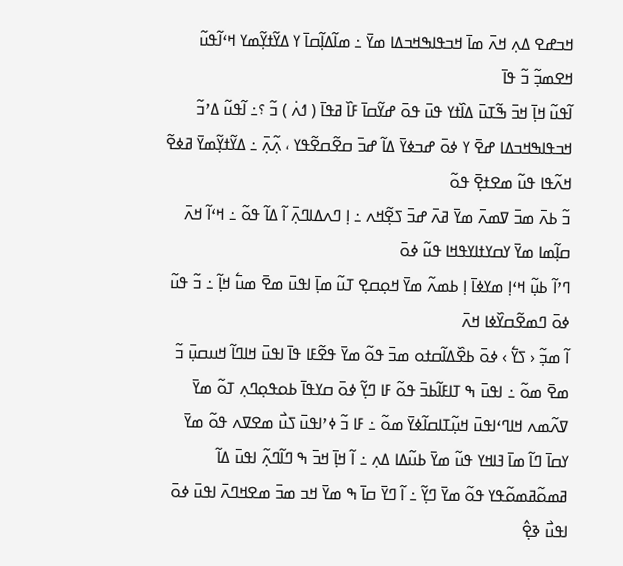ߞߏߝߐ ߡߍ߲ ߞߍ߫ ߘߊ߫ ߞߏߟߊߒߞߏߡߊ ߘߌ߫ ߸ ߘߊ߬ߡߊ߲߬ߛߊ߫ ߌ ߡߌ߬ߙߌ߲߬ߘߌ ߞߵߊ߬ߟߎ߬ ߞߐߘߏ߲߬ ߏ߬ ߟߊ߫
ߊ߬ߟߎ߬ ߞߊ߲߫ ߞߏ߫ ߒ߬ߠߎ߫ ߡߊ߰ߙߌ ߟߎ߫ ߟߋ߫ ߝߌ߬ߛߊ߫ ߓߊ߰ ߥߟߊ߫ ( ߗߍ߭ ) ߏ߬ ؟߸ ߊ߬ߟߎ߬ ߡߴߏ߬ ߞߏߟߊߒߞߏߡߊ ߝߐ߫ ߌ ߦߋ߫ ߝߏߦߌ߫ ߡߊ߬ ߝߏ߫ ߛߐ߬ߛߐ߬ߟߌ ، ߍ߲߬ߍ߲߫ ߸ ߡߌ߬ߙߌ߲߬ߘߌ߫ ߥߦߐ߬ ߞߍ߬ߟߊ ߟߎ߬ ߘߐߙߐ߲߫ ߟߋ߬
ߏ߬ ߕߍ߫ ߘߏ߫ ߜߘߍ߫ ߘߌ߫ ߥߍ߫ ߝߏ߫ ߖߐ߲߬ߞߍ ߸ ߊ߲ ߣߍߡߊߣߍ߲߫ ߊ߬ ߡߊ߬ ߟߋ߬ ߸ ߞߵߊ߬ ߞߍ߫ ߛߊ߲߬ߘߊ ߘߌ߫ ߌߛߌߙߊߌߟߞߊ ߟߎ߬ ߦߋ߫
ߣߴߊ߬ ߕߎ߲߬ ߞߵߊ߲ ߘߌߦߊ߫ ߊ߲ ߕߘߍ߬ ߘߌ߫ ߞߋ߲ߛߐ߲ ߠߎ߬ ߘߊ߲߫ ߊߟߎ߫ ߘߐ߫ ߘߎ߱ ߞߊ߲߬ ߸ ߏ߬ ߟߎ߬ ߦߋ߫ ߣߘߐ߬ߛߌ߰ߦߊ ߞߍ߫
ߊ߬ ߘߏ߲߬ ‹ ߖߌ߱ › ߦߋ߫ ߕߐ߰ߡߊ߬ߛߙߋ ߘߏ߫ ߟߋ߬ ߘߌ߫ ߟߐ߬ߓߊ ߟߊ߫ ߊߟߎ߫ ߞߊߣߊ߬ ߞߎߛߎ߲߫ ߏ߬ ߘߐ߫ ߘߋ߬ ߸ ߊߟߎ߫ ߒ ߠߊߓߊ߬ߕߏ߫ ߟߋ߬ ߓߊ ߣߌ߲߬ ߦߋ߫ ߛߌߟߊ߫ ߕߋߟߋ߲ߣߍ߲ ߠߋ߬ ߘߌ߫
ߜߍ߬ߘߍ ߞߊߣߵߊߟߎ߫ ߞߎ߲߬ߠߊߛߊ߬ߦߌ߫ ߘߋ߬ ߸ ߓߊ ߏ߬ ߦߴߊߟߎ߫ ߖߎ߯ ߘߐߜߍ ߟߋ߬ ߘߌ߫
ߌߛߊ߫ ߣߊ߬ ߘߊ߫ ߔߊߞߌ ߟߎ߬ ߘߌ߫ ߕߎ߬ߡߊ ߡߍ߲ ߸ ߊ߬ ߞߊ߲߫ ߞߏ߫ ߒ ߣߊ߬ߣߍ߲߬ ߊߟߎ߫ ߡߊ߬ ߥߘߋ߬ߥߘߋ߬ߟߌ ߟߋ߬ ߘߌ߫ ߣߌ߲߬ ߸ ߊ߬ ߣߌ߫ ߛߊ߫ ߒ ߘߌ߫ ߞߏ ߘߏ߫ ߘߐߞߣߍ߫ ߊߟߎ߫ ߦߋ߫ ߊߟߎ߯ ߢߐ߲߮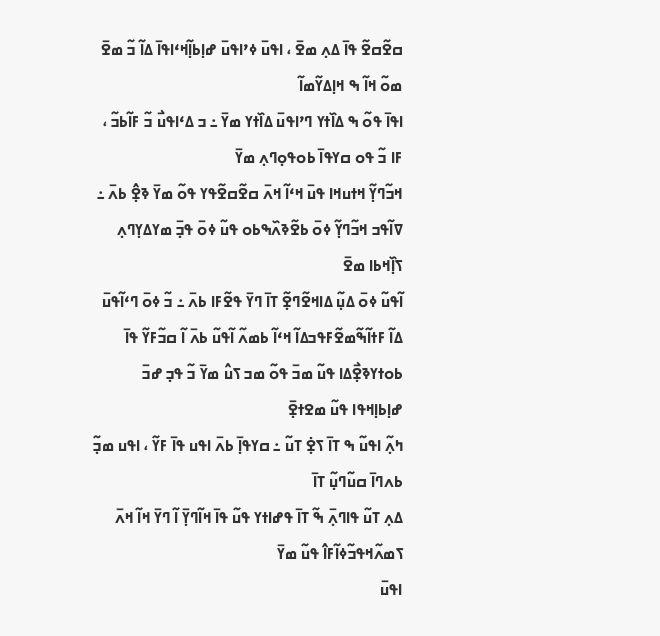ߛߐ߬ߛߐ߬ ߟߊ߫ ߡߍ߲ ߘߐ߫ ، ߊߟߎ߫ ߦߴߊߟߎ߫ ߝߊ߲ߕߊ߲߬ߞߵߊߟߊ߫ ߡߊ߬ ߏ߬ ߘߐ߫ ߘߋ߬ ߞߊ߬ ߒ ߞߊ߲ߡߌ߬ߘߊ߬
ߊߟߊ߫ ߟߋ߬ ߒ ߡߊ߰ߙߌ ߣߴߊߟߎ߫ ߡߊ߰ߙߌ ߘߌ߫ ߸ ߏ ߡߵߊߟߎ߯ ߏ߬ ߓߊ߬ߕߏ߬ ، ߓߊ ߏ߬ ߟߋ ߛߌߟߊ߫ ߕߋߟߋ߲ߣߍ߲ ߘߌ߫
ߞߏ߬ߣߌ߲߬ ߞߙߎߞߊ ߟߎ߫ ߞߵߊ߬ ߞߍ߫ ߛߐ߬ߛߐ߬ߟߌ ߟߋ߬ ߘߌ߫ ߢߐ߲߮ ߕߍ߫ ߸ ߜߊ߬ߟߏ ߞߏ߬ߣߌ߲߬ ߦߋ߫ ߕߐ߬ߢߍ߰ߒߕߋ ߟߎ߬ ߦߋ߫ ߟߏ߲߫ ߘߌߡߌ߲ߣߍ߲ ߖߊ߲߰ߞߕߊ ߘߐ߫
ߊ߬ߟߎ߬ ߦߋ߫ ߡߎ߲߬ ߡߊߞߐ߬ߣߐ߲߬ ߠߊ߫ ߣߌ߫ ߟߐ߬ߓߊ ߕߍ߫ ߸ ߏ߬ ߦߋ߫ ߣߵߊ߬ߟߎ߫ ߡߊ߬ ߓߙߊ߬ߒ߬ߘߐ߬ߓߟߏߡߊ߬ ߞߵߊ߬ ߕߘߍ߬ ߊ߬ߟߎ߬ ߕߍ߫ ߊ߬ ߛߏ߬ߓߌ߬ ߟߊ߫
ߕߋߙߌߢߐ߲߯ߡߊ ߟߎ߬ ߘߏ߫ ߟߋ߬ ߘߏ ߖߎ߮ ߘߌ߫ ߏ߬ ߟߏ߲ ߝߏ߫ ߝߊ߲ߕߊ߲ߞߟߊ ߟߎ߬ ߘߐߙߐ߲߫
ߤߍ߲߬ ߊߟߎ߬ ߒ ߠߊ߫ ߖߐ߲߭ ߠߎ߬ ߸ ߛߌߟߊ߲߫ ߕߍ߫ ߊߟߎ ߟߊ߫ ߓߌ߬ ، ߊߟߎ ߘߏ߲߬ ߕߍߣߊ߫ ߛߎ߬ߣߎ߲߬ ߠߊ߫
ߡߍ߲ ߠߎ߬ ߟߊߣߍ߲߫ ߒ߬ ߠߊ߫ ߟߝߊߙߌ ߟߎ߬ ߟߊ߫ ߞߊ߬ߣߌ߲߫ ߊ߬ ߣߌ߫ ߞߊ߬ ߞߍ߫ ߖߘߍ߬ߞߟߏ߬ߦߊ߬ߓߊ߮ ߟߎ߬ ߘߌ߫
ߊߟߎ߫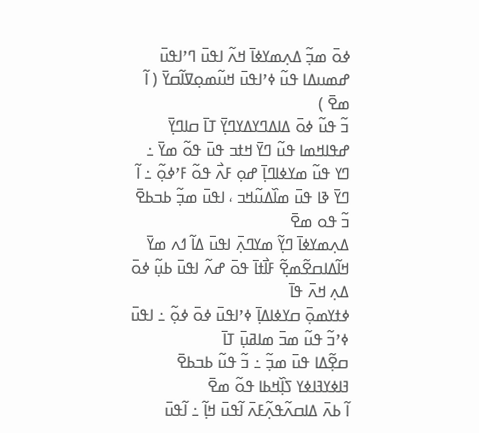ߦߋ߫ ߘߏ߲߬ ߡߍ߲ߘߌߦߊ߫ ߞߍ߬ ߊߟߎ߫ ߣߴߊߟߎ߫ ߝߘߎߡߊ ߟߎ߬ ߦߴߊߟߎ߫ ߞߎ߬ߘߋ߲ߜߊ߬ߛߌ߫ ( ߊ߬ ߘߐ߫ )
ߏ߬ ߟߎ߬ ߦߋ߫ ߡߊߡߣߌߡߌߣߌ߲߫ ߠߊ߫ ߛߊߣߌ߲߫ ߝߟߊߞߘߊ ߟߎ߬ ߣߌ߫ ߞߙߏ ߟߎ߫ ߟߋ߬ ߘߌ߫ ߸ ߣߌ ߟߎ߬ ߘߌߦߊߣߊ߲߫ ߝߋ߲ ߓߍ߯ ߟߋ߬ ߓߴߦߋ߲߬ ߸ ߊ߬ ߣߌ߫ ߢߊ ߟߎ߫ ߘߊ߰ߡߎ߬ߞߏ ، ߊߟߎ߫ ߘߏ߲߬ ߕߏߕߐ߫ ߏ߬ ߟߋ ߘߐ߫
ߡߍ߲ߘߌߦߊ߫ ߣߌ߲߬ ߘߌߣߍ߲߫ ߊߟߎ߫ ߡߊ߬ ߗߍ ߘߌ߫ ߞߊ߬ߡߊߛߐ߬ߘߐ߲߬ ߓߊ߯ߙߊ߫ ߟߋ߫ ߝߍ߬ ߊߟߎ߫ ߕߎ߲߬ ߦߋ߫ ߡߍ߲ ߞߍ߫ ߟߊ߫
ߦߙߌߘߋ߲߫ ߛߌߦߊߡߊ߲߫ ߦߴߊߟߎ߫ ߦߋ߫ ߦߋ߲߬ ߸ ߊߟߎ߫ ߦߴߏ߬ ߟߎ߬ ߘߏ߫ ߘߊߥߎ߲߫ ߠߊ߫
ߛߐ߲߬ߡߊ ߟߎ߫ ߘߏ߲߬ ߸ ߏ߬ ߟߎ߬ ߕߏߕߐ߫ ߔߊߦߌߔߊߦߌ ߖߊ߲߰ߞߕߊ ߟߋ߬ ߘߐ߫
ߊ߬ ߕߍ߫ ߡߊߛߍ߬ߟߍ߲߬ߓߍ߫ ߊ߬ߟߎ߫ ߞߊ߲߬ ߸ ߊ߬ߟߎ߫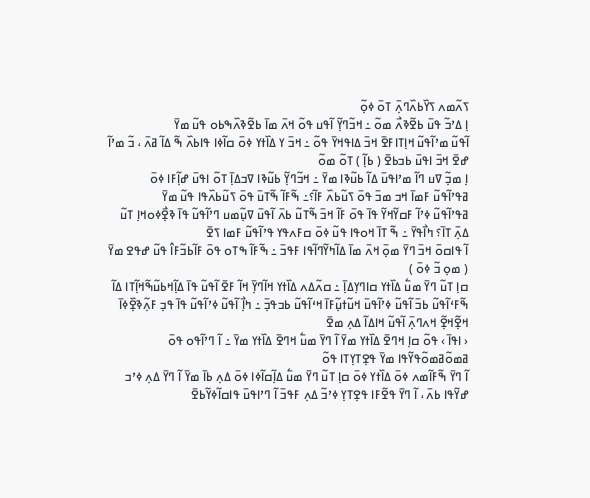ߖߍ߬ߘߍ ߖߌ߰ߕߍ߰ߣߍ߲߫ ߠߋ߫ ߦߋ߲߬
ߊ߲ ߡߴߏ߬ ߟߎ߫ ߕߐ߬ߢߍ߯ ߘߋ߬ ߸ ߞߏ߬ߣߌ߲߬ ߊ߬ߟߎ ߟߋ߬ ߞߍ߫ ߘߊ߫ ߕߐ߬ߢߍ߰ߒߕߋ ߟߎ߬ ߘߌ߫
ߊ߬ߟߎ߬ ߘߴߊ߬ߟߎ߬ ߞߊ߲ߠߊߓߐ߫ ߞߏ߫ ߡߊߟߞߌ߫ ߟߋ߬ ߸ ߞߏ߫ ߌ ߡߊ߰ߙߌ ߦߋ߫ ߛߊ߬ߦߊ ߟߊߕߍ߰ ߒ߬ ߡߊ߬ ߥߍ߫ ، ߏ߬ ߘߴߊ߬ ߝߐ߫ ߞߏ߫ ߊߟߎ߫ ߕߏߕߐ߫ ( ߕߊ߲߬ ) ߠߋ߬ ߘߋ߬
ߊ߲ ߘߏ߲߬ ߜߎ ߣߊ߬ ߘߴߊߟߎ߫ ߡߊ߬ ߕߎ߬ߢߊ ߘߌ߫ ߸ ߞߏ߬ߣߌ߲߬ ߕߎ߬ߢߊ ߜߏߡߊ߲߫ ߠߋ߬ ߊߟߎ߫ ߝߊ߲߬ߓߊ ߦߋ߫
ߥߟߴߊ߬ߟߎ߬ ߓߘߊ߫ ߞߏ ߘߏ߫ ߟߋ߫ ߖߎ߬ߕߍ߰ ߓߊ߬؟߸ ߒ߬ߓߊ߬ ߒ߬ߠߎ߫ ߟߋ߫ ߖߎ߬ߕߍ߰ߟߊ ߟߎ߬ ߘߌ߫
ߥߟߴߊ߬ߟߎ߬ ߦߴߊ߬ ߓߛߌ߬ߞߌ߬ ߟߊ߫ ߟߋ߫ ߓߊ߬ ߞߏ߫ ߒ߬ߠߎ߬ ߕߍ߫ ߊ߬ߟߎ߫ ߜߎ߲߬ߘߎ ߣߴߊ߬ߟߎ߬ ߟߊ߫ ߢߐ߲߯ߦߋߞߊ߲ ߠߎ߬ ߡߍ߲߫ ߠߊ߫؟ ߤߊ߯ߟߌ߫ ߸ ߒ߬ ߠߊ߫ ߞߋߟߊ ߟߎ߬ ߦߋ߫ ߛߓߍߟߌ ߟߴߊ߬ߟߎ߬ ߓߘߊ ߖߐ߫
ߊ߬ ߟߊߛߋ߫ ߞߏ߫ ߣߌ߫ ߘߋ߲߫ ߞߍ߫ ߘߊ߫ ߡߊ߬ߤߌ߬ߣߊ߬ߟߊ ߓߟߏ߫ ߸ ߒ߬ߓߊ߬ ߒߠߋ ߟߋ߫ ߓߊ߬ߕߏ߬ߓߊ߮ ߟߎ߬ ߝߟߐ ߘߌ߫ ( ߘߋ߲ ߏ߬ ߦߋ߫ )
ߛߊ߲ ߠߎ߬ ߣߌ߫ ߘߎ߱ ߡߊ߰ߙߌ ߛߊߣߌ߲ߡߊ߲߫ ߸ ߛߍ߬ߡߍ ߡߊ߰ߙߌ ߞߊ߬ߣߌ߲߫ ߞߊ߬ ߓߐ߫ ߊ߬ߟߎ߬ ߟߊ߫ ߡߊ߲߬ߞߕߎ߬ߒ߬ߞߊ߲߬ߠߊ ߡߊ߬
ߒ߬ߓߵߊ߬ߟߎ߬ ߕߏ߫ ߊ߬ߟߎ߬ ߦߴߊ߬ߟߎ߫ ߞߎ߬ߙߎ߲߬ߓߊ߫ ߞߵߊ߬ߟߎ߬ ߕߏߟߏ߲߫ ߸ ߤߊ߲߯ ߊ߬ߟߎ߬ ߦߴߊ߬ߟߎ߬ ߟߊ߫ ߟߏ߲ ߓߍ߲߬ߢߐ߲߰ߦߊ߫ ߞߐ߲߬ߞߐ߲߬ ߞߍߣߍ߲߫ ߊ߬ߟߎ߬ ߞߊߡߊ߬ ߡߍ߲ ߘߐ߫
‹ ߊߟߊ߫ › ߟߋ߬ ߛߊ߲ ߞߣߐ߫ ߡߊ߰ߙߌ ߘߌ߫ ߊ߬ ߣߌ߫ ߘߎ߱ ߞߣߐ߫ ߡߊ߰ߙߌ ߘߌ߫ ߸ ߊ߬ ߣߴߊ߬ߟߋ ߟߋ߫ ߥߘߋ߬ߥߘߋ߬ߟߌ߬ߟߊ ߘߌ߫ ߟߐ߲ߠߌ߲ߠߊ ߟߋ߬
ߊ߬ ߣߌ߫ ߒ߬ߓߊ߬ߘߍ ߦߋ߫ ߡߊ߰ߙߌ ߦߋ߫ ߛߊ߲ ߠߎ߬ ߣߌ߫ ߘߎ߱ ߡߊ߲߬ߛߊ߬ߦߊ ߦߋ߫ ߡߍ߲ ߕߊ߫ ߘߌ߫ ߊ߬ ߣߌ߫ ߡߍ߲ ߦߴߏ ߝߌ߬ߟߊ ߕߍ߫ ، ߊ߬ ߣߌ߫ ߟߐ߬ߓߊ ߟߐ߲ߠߌ߲ ߦߴߏ߬ ߡߍ߲ ߓߟߏ߫ ߊ߬ ߣߴߊߟߎ߫ ߟߊߛߊ߬ߦߌ߬ߕߐ߫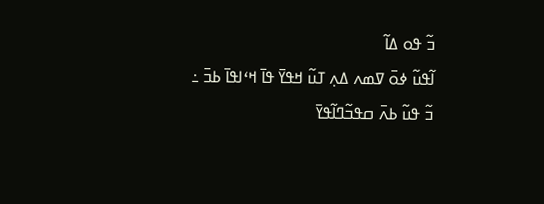ߏ߬ ߟߋ ߡߊ߬
ߊ߬ߟߎ߬ ߦߋ߫ ߜߘߍ ߡߍ߲ ߠߎ߬ ߞߟߌ߫ ߟߊ߫ ߞߵߊߟߊ߫ ߕߏ߫ ߸ ߏ߬ ߟߎ߬ ߕߍ߫ ߛߟߏ߬ߣߊ߬ߟߌ߫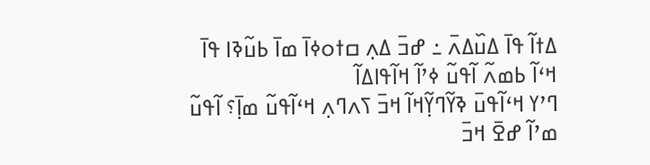ߡߙߊ߬ ߟߊ߫ ߡߎ߰ߡߍ߫ ߸ ߝߏ߫ ߡߍ߲ ߛߙߋߦߊ߫ ߘߊ߫ ߕߎ߬ߢߊ ߟߊ߫ ߞߵߊ߬ ߕߘߍ߬ ߊ߬ߟߎ߬ ߦߴߊ߬ ߞߊ߬ߟߊߡߊ߬
ߣߴߌ ߞߵߊ߬ߟߎ߫ ߢߌ߬ߣߌ߲߬ߞߊ߬ ߞߏ߫ ߖߍߣߍ߲ ߞߵߊ߬ߟߎ߬ ߘߊ߲߫؟ ߊ߬ߟߎ߬ ߘߴߊ߬ ߝߐ߫ ߞߏ߫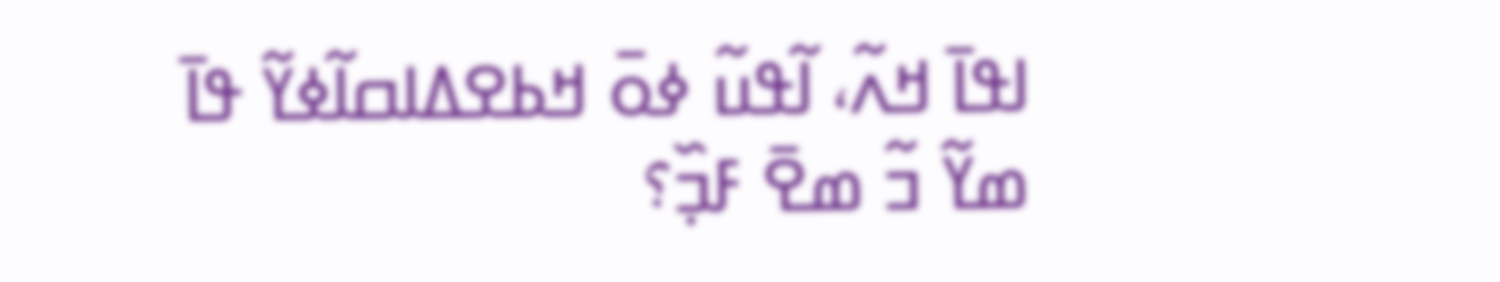ߊߟߊ߫ ߞߍ߬، ߊ߬ߟߎ߬ ߦߋ߫ ߞߕߐߡߊߛߊ߬ߦߌ߬ ߟߊ߫ ߘߌ߬ ߏ߬ ߘߐ߫ ߓߏ߲߰؟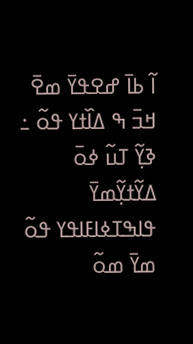ߊ߬ ߕߊ߫ ߝߐߟߌ߫ ߘߐ߫ ߞߏ߫ ߒ ߡߊ߰ߙߌ ߟߋ߬ ߸ ߢߌ߲߬ ߠߎ߬ ߦߋ߫ ߡߌ߬ߙߌ߲߬ߘߌ߫ ߟߊߒߠߦߊߓߊߟߌ ߟߋ߬ ߘߌ߫ ߘߋ߬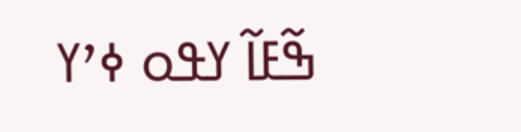ߒ߬ߓߊ߬ ߌߟߋ ߦߴߌ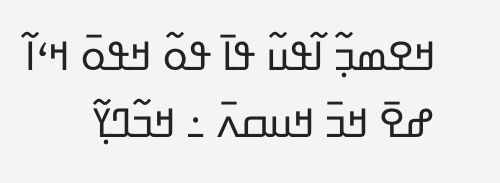ߞߐߘߏ߲߬ ߊ߬ߟߎ߬ ߟߊ߫ ߟߋ߬ ߞߟߋ߫ ߞߵߊ߬ ߝߐ߫ ߞߏ߫ ߞߎߛߍ߫ ߸ ߞߏ߬ߣߌ߲߬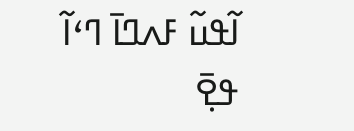ߊ߬ߟߎ߬ ߓߍߣߊ߫ ߣߵߊ߬ ߟߐ߲߫